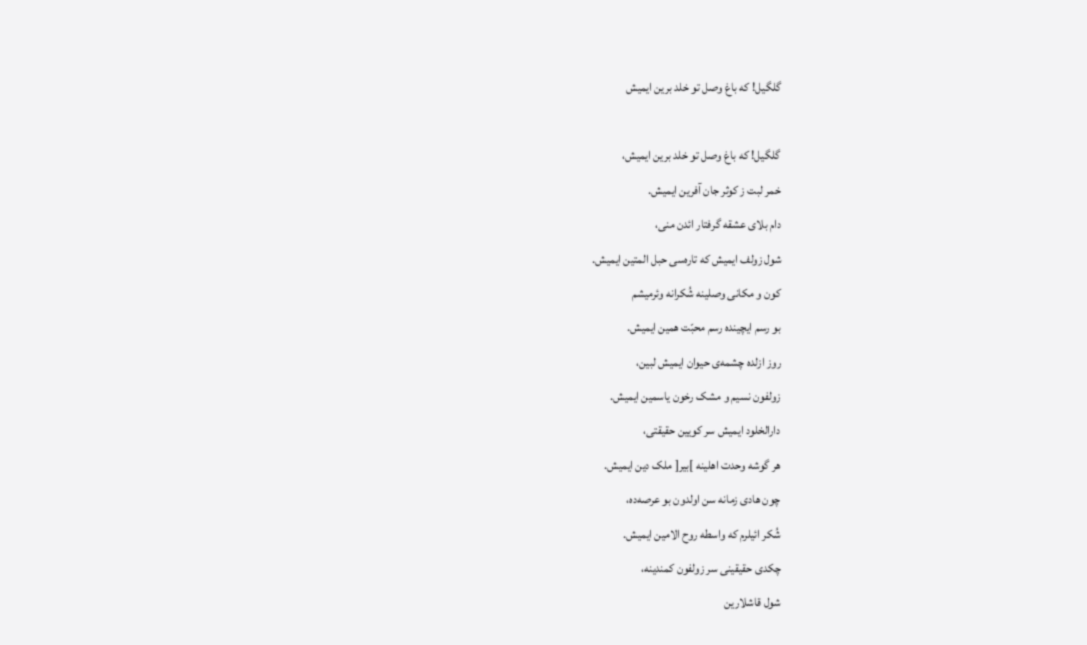گلگیل! که باغ وصل تو خلد برین ایمیش

گلگیل! که باغ وصل تو خلد برین ایمیش،
خمر لبت ز کوثر جان آفرین ایمیش.
دام بلای عشقه گرفتار ائدن منی،
شول زولف ایمیش که تاره‌سی حبل المتین ایمیش.
کون و مکانی وصلینه شُکرانه وئرمیشم
بو رسم ایچینده رسم محبّت همین ایمیش.
روز ازلده چشمه‌ی حیوان ایمیش لبین،
زولفون نسیم و مشک رخون یاسمین ایمیش.
دارالخلود ایمیش سر کویین حقیقتی،
هر گوشه وحدت اهلینه ]بیر[ ملک دین ایمیش.
چون هادی زمانه سن اولدون بو عرصه‌ده،
شُکر ائیلرم که واسطه روح الامین ایمیش.
چکدی حقیقینی سر زولفون کمندینه،
شول قاشلارین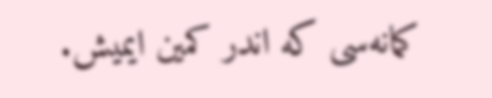کمانه‌سی که اندر کمین ایمیش.